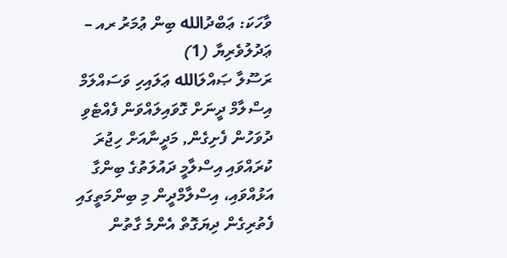ވާހަކަ: ޢަބްދުالله ބިން ޢުމަރު ރއ – ޢަދުލުވެރިޔާ (1)
ރަސޫލާ ޞައްލަالله ޢަލައިހި ވަސައްލަމް އިސްލާމް ދީނަށް ގޮވައިލައްވަން ފެއްޓެވި ދުވަހުން ފެށިގެން, މަދީނާއަށް ހިޖުރަ ކުރައްވައި އިސްލާމީ ދައުލަތުގެ ބިންގާ އަޅުއްވައި، އިސްލާމްދީން މި ބިންމަތީގައި ފެތުރިގެން ދިޔަގޮތް އެންމެ ގާތުން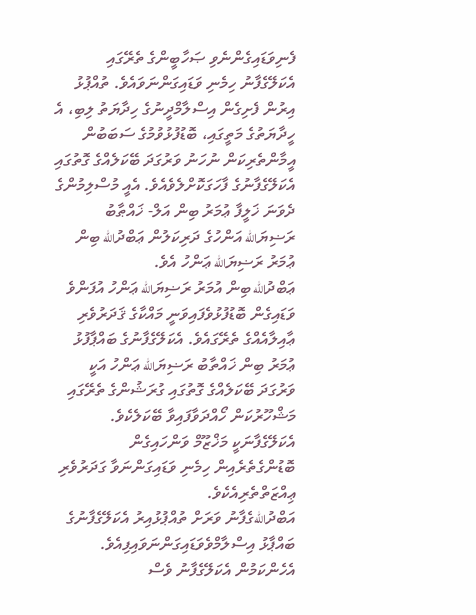ފެނިވަޑައިގެންނެވި ޞަހާބީންގެ ތެރޭގައި އެކަލޭގެފާނު ހިމެނި ވަޑައިގަންނަވައެވެ. ތުއްޕުޅު އިރުން ފެށިގެން އިސްލާމްދީނުގެ ހިދާޔަތު ލިބި، އެ ހީދާޔަތުގެ މަތީގައި، ބޮޑުފުޅުވުމުގެ ސަބަބުން އީމާންތެރިކަން ނުހަނު ވަރުގަދަ ބޭކަލެއްގެ ގޮތުގައި އެކަލޭގެފާނުގެ ފާހަގަކޮށްލެވެއެވެ. އެއީ މުސްލިމުންގެ ދެވަނަ ޚަލީފާ ޢުމަރު ބިން އަލް- ޚައްޠާބު ރަޟިޔަالله އަންހުގެ ދަރިކަލުން ޢަބްދުالله ބިން ޢުމަރު ރަޟިޔަالله ޢަންހު އެވެ.
ޢަބްދުالله ބިން އުމަރު ރަޟިޔަالله ޢަންހު އުފަންވެ ވަޑައިގެން ބޮޑުފުޅުވެފައިވަނީ މައްކާގެ ޤަދަރުވެރި ޢާއިލާއެއްގެ ތެރޭގައެވެ. އެކަލޭގެފާނުގެ ބައްޕާފުޅު ޢުމަރު ބިން ޚައްތާބު ރަޟިޔަالله ޢަންހު އަކީ ވަރުގަދަ ބޭކަލެއްގެ ގޮތުގައި ގުރަޝުންގެ ތެރޭގައި މަޝްހޫރުކަން ހޯއްދަވާފައިވާ ބޭކަލެކެވެ. އެކަލޭގެފާނަކީ މަޚްޒޫމް ވަންހައިގެން ބޮޑުންގެތެރެއިން ހިމެނި ވަޑައިގަންނަވާ ގަދަރުވެރި ޢިއްޒަތްތެރިއެކެވެ.
އަބްދުاللهގެފާނު ވަރަށް ތުއްޕުޅުއިރު އެކަލޭގެފާނުގެ ބައްޕާޅު އިސްލާމްވެވަޑައިގަންނަވައިފިއެވެ. އެހެންކަމުން އެކަލޭގެފާނު ވެސް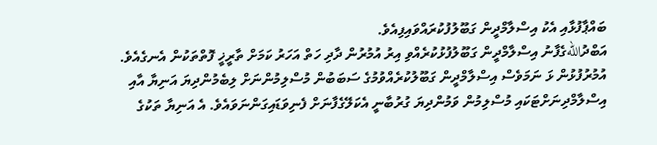ބައްޕާފުޅާއި އެކު އިސްލާމްދީން ގަބޫލުފުކުރައްވައިފިއެވެ.
އަބްދުاللهގެފާނު އިސްލާމްދީން ގަބޫލުފުޅުކުރެއްވި އިރު އުމުރުން ދާދި ހަތް އަހަރު ކަމަށް ތާރީޚީ ފޮތްތަކުން އެނގެއެވެ. އުމުރުފުޅުން ޅަ ނަމަވެސް އިސްލާމްދީން ގަބޫލުކުރެއްވުމުގެ ސަބަބުން މުސްލިމުންނަށް ލިބެމުންދިޔަ އަނިޔާ އާއި އިސްލާމްދިނަށްޓަކައި މުސްލިމުން ވަމުންދިޔަ ގުރުބާނީ އެކަލޭގެފާނަށް ފެނިވަޑައިގަންނަވައެވެ. އެ އަނިޔާ ތަކުގެ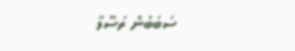ސަބަބުން ރަސޫލާ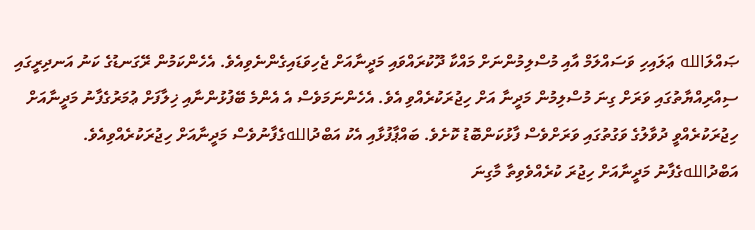ޞައްލަالله ޢަލައިހި ވަސައްލަމް އާއި މުސްލިމުންނަށް މައްކާ ދޫކުރައްވައި މަދީނާއަށް ޖެހިވަޑައިގެންނެވިއެވެ. އެހެންކަމުން ރޭގަނޑުގެ ކަނު އަނދިރީގައި ސިއްރިއްޔާތުގައި ވަރަށް ގިނަ މުސްލިމުން މަދީނާ އަށް ހިޖުރަކުރެއްވި އެވެ. އެހެންނަމަވެސް އެ އެންމެ ބޭފުޅުންނާއި ޚިލާފަށް ޢުމަރުގެފާނު މަދީނާއަށް ހިޖުރަކުރެއްވީ ދުވާލުގެ ވަގުތުގައި ވަރަށްވެސް ފާޅުކަންބޮޑު ކޮށެވެ. ބައްޕާފުޅާއި އެކު އަބްދުاللهގެފާނުވެސް މަދީނާއަށް ހިޖުރަކުރެއްވިއެވެ.
އަބްދުاللهގެފާނު މަދީނާއަށް ހިޖުރަ ކުރެއްވެވިތާ މާގިނަ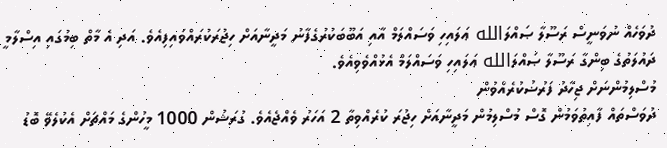ދުވަހެއް ނުވަނީސް ރަސޫލާ ޞައްލަالله ޢަލައިހި ވަސައްލަމް އާއި އަބޫބަކުރުގެފާނު މަދީނާއަށް ހިޖުރަކުރައްވައިފިއެވެ. އަދި އެ މާތް ބިމުގައި އިސްލާމީ ދައުލަތުގެ ބިންގާ ރަސޫލާ ޞައްލަالله ޢަލައިހި ވަސައްލަމް އެޅުއްވެވިއެވެ.
މުސްލިމުންނަށް ޖިހާދު ފަރުޟުކުރެއްވުން
ދުވަސްތައް ފާއިތުވަމުން ގޮސް މުސްލިމުން މަދީނާއަށް ހިޖުރަ ކުރެއްވިތާ 2 އަހަރު ވެއްޖެއެވެ. ގުރަޝުން 1000 މީހުންގެ މައްޗަށް އެކުލެވޭ ބޮޑު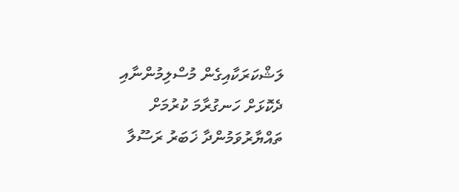ލަޝްކަރަކާއިގެން މުސްލިމުންނާއި ދެކޮޅަށް ހަނގުރާމަ ކުރުމަށް ތައްޔާރުވަމުންދާ ޚަބަރު ރަސޫލާ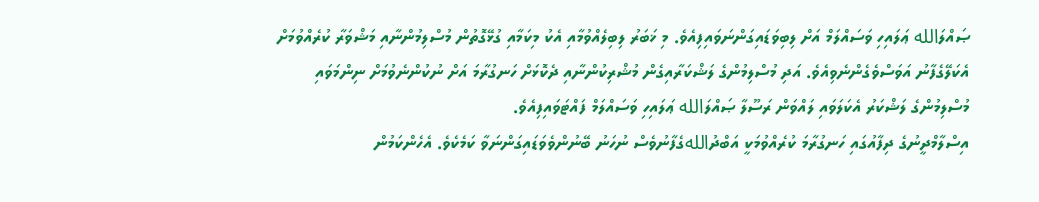ޞައްލަالله ޢަލައިހި ވަސައްލަމް އަށް ލިބިވަޑައިގަންނަވައިފިއެވެ. މި ޚަބަރު ލިބިލެއްވުމާއި އެކު މިކަމާއި ގުޅޭގޮތުން މުސްލިމުންނާއި މަޝްވަރާ ކުރެއްވުމަށް އެކަލޭގެފާނު އަވަސްވެގެންނެވިއެވެ. އަދި މުސްލިމުންގެ ލަޝްކަރާއިގެން މުޝްރިކުންނާއި ދެކޮޅަށް ހަނގުރާމަ އަށް ނުކުންނެވުމަށް ނިންމަވައި މުސްލިމުންގެ ލަޝްކަރު އެކަލަވައި ލައްވަން ރަސޫލާ ޞައްލަالله ޢަލައިހި ވަސައްލަމް ފައްޓަވައިފިއެވެ.
އިސްލާމްދީނުގެ ދިފާއުގައި ހަނގުރާމަ ކުރެއްވުމަކީ އަބްދުاللهގެފާނުވެސް ނުހަނު ބޭނުންވެވަޑައިގަންނަވާ ކަމެކެވެ. އެހެންކަމުން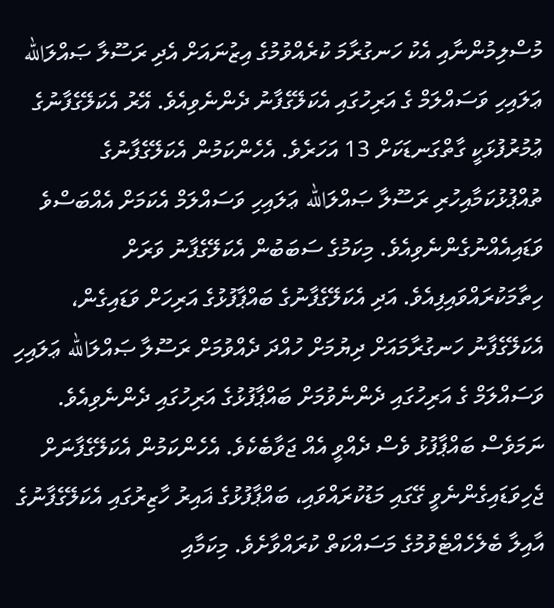މުސްލިމުންނާއި އެކު ހަނގުރާމަ ކުރެއްވުމުގެ އިޒުނައަށް އެދި ރަސޫލާ ޞައްލަالله ޢަލައިހި ވަސައްލަމް ގެ އަރިހުގައި އެކަލޭގެފާނު ދެންނެވިއެވެ. އޭރު އެކަލޭގެފާނުގެ ޢުމުރުފުޅަކީ ގާތްގަނޑަކަށް 13 އަހަރެވެ. އެހެންކަމުން އެކަލޭގެފާނުގެ ތުއްޕުޅުކަމާއިހުރި ރަސޫލާ ޞައްލަالله ޢަލައިހި ވަސައްލަމް އެކަމަށް އެއްބަސްވެ ވަޑައިއެއްނުގެންނެވިއެވެ. މިކަމުގެ ސަބަބުން އެކަލޭގެފާނު ވަރަށް ހިތާމަކުރައްވައިފިއެވެ. އަދި އެކަލޭގެފާނުގެ ބައްޕާފުޅުގެ އަރިހަށް ވަޑައިގެން، އެކަލޭގެފާނު ހަނގުރާމައަށް ދިޔުމަށް ހުއްދަ ދެއްވުމަށް ރަސޫލާ ޞައްލަالله ޢަލައިހި ވަސައްލަމް ގެ އަރިހުގައި ދެންނެވުމަށް ބައްޕާފުޅުގެ އަރިހުގައި ދެންނެވިއެވެ. ނަމަވެސް ބައްޕާފުޅު ވެސް ދެއްވީ އެއް ޖަވާބެކެވެ. އެހެންކަމުން އެކަލޭގެފާނަށް ޖެހިވަޑައިގެންނެވީ ގޭގައި މަޑުކުރައްވައި، ބައްޕާފުޅުގެ ޣައިރު ހާޒިރުގައި އެކަލޭގެފާނުގެ އާއިލާ ބެލެހެއްޓެވުމުގެ މަސައްކަތް ކުރައްވާށެވެ. މިކަމާއި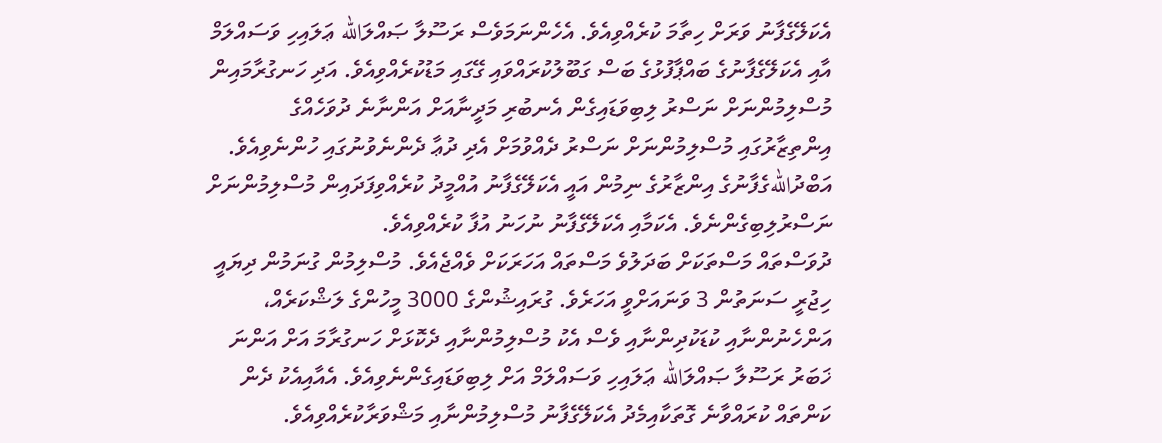އެކަލޭގެފާނު ވަރަށް ހިތާމަ ކުރެއްވިއެވެ. އެހެންނަމަވެސް ރަސޫލާ ޞައްލަالله ޢަލައިހި ވަސައްލަމް އާއި އެކަލޭގެފާނުގެ ބައްޕާފުޅުގެ ބަސް ގަބޫލުކުރައްވައި ގޭގައި މަޑުކުރެއްވިއެވެ. އަދި ހަނގުރާމައިން މުސްލިމުންނަށް ނަސްރު ލިބިވަޑައިގެން އެނބުރި މަދީނާއަށް އަންނާނެ ދުވަހެއްގެ އިންތިޒާރުގައި މުސްލިމުންނަށް ނަސްރު ދެއްވުމަށް އެދި ދުޢާ ދެންނެވުނުގައި ހުންނެވިއެވެ. އަބްދުاللهގެފާނުގެ އިންޒާރުގެ ނިމުން އައީ އެކަލޭގެފާނު އުއްމީދު ކުރެއްވިފަދައިން މުސްލިމުންނަށް ނަސްރުލިބިގެންނެވެ. އެކަމާއި އެކަލޭގެފާނު ނުހަނު އުފާ ކުރެއްވިއެވެ.
ދުވަސްތައް މަސްތަކަށް ބަދަލުވެ މަސްތައް އަހަރަކަށް ވެއްޖެއެވެ. މުސްލިމުން ގުނަމުން ދިޔައީ ހިޖުރީ ސަނަތުން 3 ވަނައަށްވީ އަހަރެވެ. ގުރައިޝުންގެ 3000 މީހުންގެ ލަޝްކަރެއް، އަންހެނުންނާއި ކުޑަކުދިންނާއި ވެސް އެކު މުސްލިމުންނާއި ދެކޮޅަށް ހަނގުރާމަ އަށް އަންނަ ޚަބަރު ރަސޫލާ ޞައްލަالله ޢަލައިހި ވަސައްލަމް އަށް ލިބިވަޑައިގެންނެވިއެވެ. އެއާއިއެކު ދެން ކަންތައް ކުރައްވާނެ ގޮތަކާއިމެދު އެކަލޭގެފާނު މުސްލިމުންނާއި މަޝްވަރާކުރެއްވިއެވެ.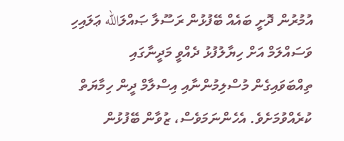އުމުރުން ދޮށީ ބައެއް ބޭފުޅުން ރަސޫލާ ޞައްލަالله ޢަލައިހި ވަސައްލަމް އަށް ހިޔާލުފުޅު ދެއްވީ މަދީނާގައި ތިއްބަވައިގެން މުސްލިމުންނާއި އިސްލާމް ދީން ހިމާޔަތް ކުރެއްވުމަށެވެ. އެހެންނަމަވެސް، ޒުވާން ބޭފުޅުން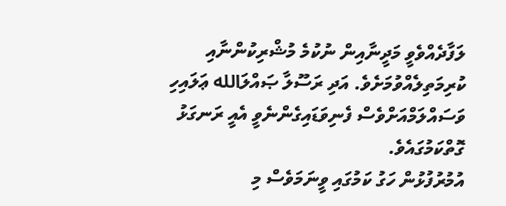ލަފާދެއްވެވީ މަދީނާއިން ނުކުމެ މުޝްރިކުންނާއި ކުރިމަތިލެއްވުމަށެވެ. އަދި ރަސޫލާ ޞައްލަالله ޢަލައިހި ވަސައްލަމްއަށްވެސް ފެނިވަޑައިގެންނެވީ އެއީ ރަނގަޅު ގޮތްކަމުގައެވެ.
އުމުރުފުޅުން ހަގު ކަމުގައި ވީނަމަވެސް މި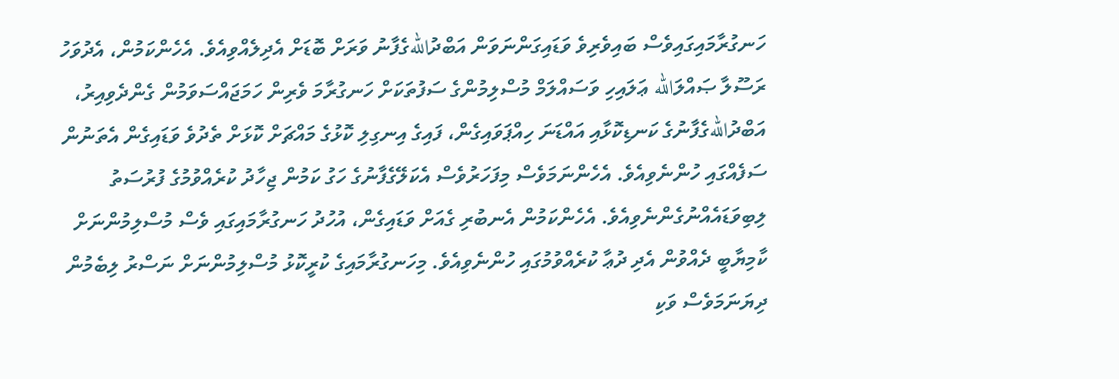ހަނގުރާމައިގައިވެސް ބައިވެރިވެ ވަޑައިގަންނަވަން އަބްދުاللهގެފާނު ވަރަށް ބޮޑަށް އެދިލެއްވިއެވެ. އެހެންކަމުން، އެދުވަހު ރަސޫލާ ޞައްލަالله ޢަލައިހި ވަސައްލަމް މުސްލިމުންގެ ސަފުތަކަށް ހަނގުރާމަ ވެރިން ހަމަޖައްސަވަމުން ގެންދެވިއިރު، އަބްދުاللهގެފާނުގެ ކަނޑިކޮޅާއި އައްޑަނަ ހިއްޕަވައިގެން، ފައިގެ އިނގިލި ކޮޅުގެ މައްޗަށް ކޮޅަށް ތެދުވެ ވަޑައިގެން އެތަނުން ސަފެއްގައި ހުންނެވިއެވެ. އެހެންނަމަވެސް މިފަހަރުވެސް އެކަލޭގެފާނުގެ ހަގު ކަމުން ޖިހާދު ކުރެއްވުމުގެ ފުރުސަތު ލިބިވަޑައެއްނުގެންނެވިއެވެ. އެހެންކަމުން އެނބުރި ގެއަށް ވަޑައިގެން، އުހުދު ހަނގުރާމައިގައި ވެސް މުސްލިމުންނަށް ކާމިޔާބީ ދެއްވުން އެދި ދުޢާ ކުރެއްވުމުގައި ހުންނެވިއެވެ. މިހަނގުރާމައިގެ ކުރީކޮޅު މުސްލިމުންނަށް ނަސްރު ލިބެމުން ދިޔަނަމަވެސް ވަކި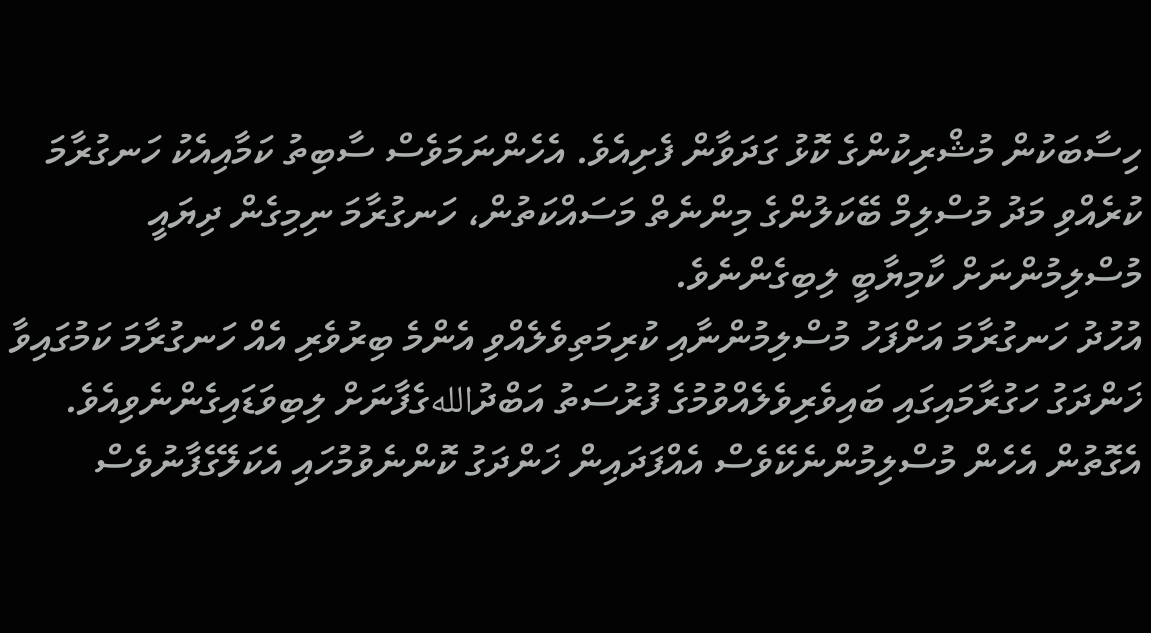ހިސާބަކުން މުޝްރިކުންގެ ކޮޅު ގަދަވާން ފެށިއެވެ. އެހެންނަމަވެސް ސާބިތު ކަމާއިއެކު ހަނގުރާމަ ކުރެއްވި މަދު މުސްލިމް ބޭކަލުންގެ މިންނެތް މަސައްކަތުން، ހަނގުރާމަ ނިމިގެން ދިޔައީ މުސްލިމުންނަށް ކާމިޔާބީ ލިބިގެންނެވެ.
އުހުދު ހަނގުރާމަ އަށްފަހު މުސްލިމުންނާއި ކުރިމަތިވެލެއްވި އެންމެ ބިރުވެރި އެއް ހަނގުރާމަ ކަމުގައިވާ ޚަންދަގު ހަގުރާމައިގައި ބައިވެރިވެލެއްވުމުގެ ފުރުސަތު އަބްދުاللهގެފާނަށް ލިބިވަޑައިގެންނެވިއެވެ. އެގޮތުން އެހެން މުސްލިމުންނެކޭވެސް އެއްފަދައިން ޚަންދަގު ކޮންނެވުމުހައި އެކަލޭގެފާނުވެސް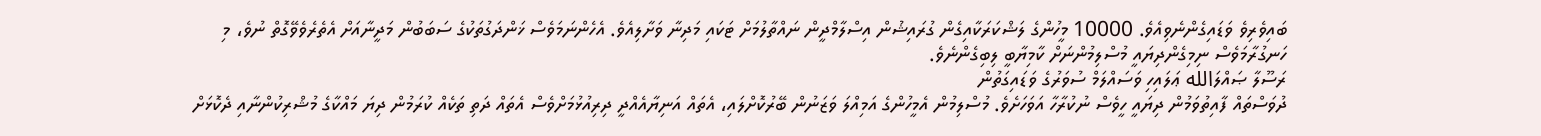ބައިވެރިވެ ވަޑައިގެންނެވިއެވެ. 10000 މީހުންގެ ލަޝްކަރަކާއިގެން ގުރައިޝުން އިސްލާމްދީން ނައްތާލުމަށް ޓަކައި މަދިނާ ވަށާލިއެވެ. އެހެންނަމަވެސް ޚަންދަގުތަކުގެ ސަބަބުން މަދީނާއަށް އެތެރެވެވޭގޮތް ނުވެ، މި ހަނގުރާމަވެސް ނިމިގެންދިޔައީ މުސްލިމުންނަށް ކާމިޔާބީ ލިބިގެންނެވެ.
ރަސޫލާ ޞައްލަالله ޢަލައިހި ވަސައްލަމް ސުވަރުގެ ވަޑައިގަތުން
ދުވަސްތައް ފާއިތުވަމުން ދިޔައީ ހީވެސް ނުކުރާހާ އަވަހަށެވެ. މުސްލިމުން އެމީހުންގެ އަމިއްލަ ވަޒަނުން ބޭރުކޮށްލައި، އެތައް އަނިޔާއެއްދީ ދިރިއުޅުމަށްވެސް އެތައް ދަތި ތަކެއް ކުރަމުން ދިޔަ މައްކާގެ މުޝްރިކުންނާއި ދެކޮޅަށް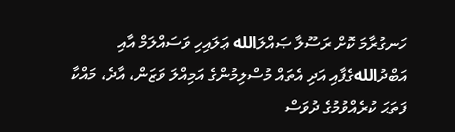ހަނގުރާމަ ކޮށް ރަސޫލާ ޞައްލަالله ޢަލައިހި ވަސައްލަމް އާއި އަބްދުاللهގެފާއި އަދި އެތައް މުސްލިމުންގެ އަމިއްލަ ވަޒަން، އާދެ، މައްކާ ފަތަޙަ ކުރެއްވުމުގެ ދުވަސް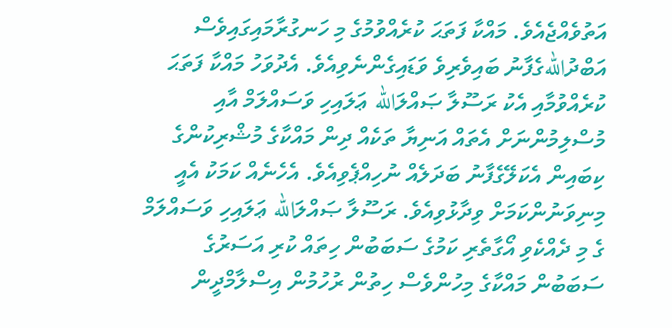އަތުވެއްޖެއެވެ. މައްކާ ފަތަޙަ ކުރެއްވުމުގެ މި ހަނގުރާމައިގައިވެސް އަބްދުاللهގެފާނު ބައިވެރިވެ ވަޑައިގެންނެވިއެވެ. އެދުވަހު މައްކާ ފަތަޙަ ކުރެއްވުމާއި އެކު ރަސޫލާ ޞައްލަالله ޢަލައިހި ވަސައްލަމް އާއި މުސްލިމުންނަށް އެތައް އަނިޔާ ތަކެއް ދިން މައްކާގެ މުޝްރިކުންގެ ކިބައިން އެކަލޭގެފާނު ބަދަލެއް ނުހިއްޕެވިއެވެ. އެހެނެއް ކަމަކު އެއީ މިނިވަނުންކަމަށް ވިދާޅުވިއެވެ. ރަސޫލާ ޞައްލަالله ޢަލައިހި ވަސައްލަމް ގެ މި ދެއްކެވި އޯގާތެރި ކަމުގެ ސަބަބުން ހިތައް ކުރި އަސަރުގެ ސަބަބުން މައްކާގެ މިހުންވެސް ހިތުން ރުހުމުން އިސްލާމްދީން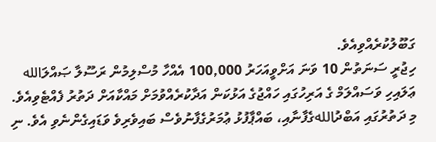ގަބޫލުކުރެއްވިއެވެ.
ހިޖުރީ ސަނަތުން 10 ވަނަ އަށްވީއަހަރު 100,000 އެއްހާ މުސްލިމުން ރަސޫލާ ޞައްލަالله ޢަލައިހި ވަސައްލަމް ގެ އަރިހުގައި ހައްޖުގެ އަޅުކަން އަދާކުރެއްވުމަށް މައްކާއަށް ދަތުރު ފެއްޓެވިއެވެ. މި ދަތުރުގައި އަބްދުاللهގެފާނާއި، ބައްޕާފުޅު ޢުމަރުގެފާނުވެސް ބައިވެރިވެ ވަޑައިގެންނެވި އެވެ. ނި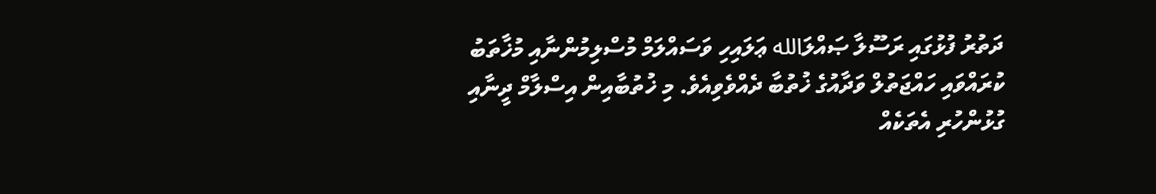ދަތުރު ފުޅުގައި ރަސޫލާ ޞައްލަالله ޢަލައިހި ވަސައްލަމް މުސްލިމުންނާއި މުޚާތަބު ކުރައްވައި ހައްޖަތުލް ވަދާއުގެ ޚުތުބާ ދެއްވެވިއެވެ. މި ޚުތުބާއިން އިސްލާމް ދީނާއި ގުޅުންހުރި އެތަކެއް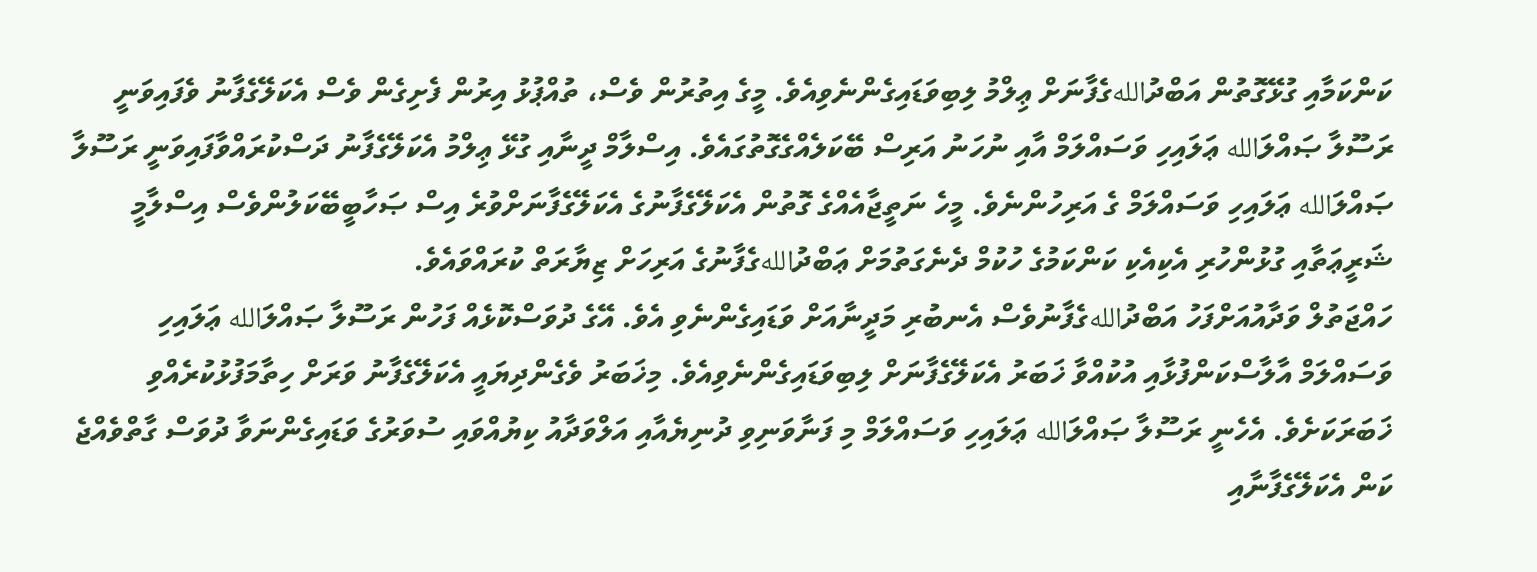ކަންކަމާއި ގުޅޭގޮތުން އަބްދުاللهގެފާނަށް ޢިލްމު ލިބިވަޑައިގެންނެވިއެވެ. މީގެ އިތުރުން ވެސް، ތުއްޕުޅު އިރުން ފެށިގެން ވެސް އެކަލޭގެފާނު ވެފައިވަނީ ރަސޫލާ ޞައްލަالله ޢަލައިހި ވަސައްލަމް އާއި ނުހަނު އަރިސް ބޭކަލެއްގެގޮތުގައެވެ. އިސްލާމް ދީނާއި ގުޅޭ ޢިލްމު އެކަލޭގެފާނު ދަސްކުރައްވާފައިވަނީ ރަސޫލާ ޞައްލަالله ޢަލައިހި ވަސައްލަމް ގެ އަރިހުންނެވެ. މީހެ ނަތީޖާއެއްގެ ގޮތުން އެކަލޭގެފާނުގެ އެކަލޭގެފާނަށްވުރެ އިސް ޞަހާބީބޭކަލުންވެސް އިސްލާމީ ޝަރީޢަތާއި ގުޅުންހުރި އެކިއެކި ކަންކަމުގެ ހުކުމް ދެނެގަތުމަށް ޢަބްދުاللهގެފާނުގެ އަރިހަށް ޒިޔާރަތް ކުރައްވައެވެ.
ހައްޖަތުލް ވަދާއުއަށްފަހު އަބްދުاللهގެފާނުވެސް އެނބުރި މަދީނާއަށް ވަޑައިގެންނެވި އެވެ. އޭގެ ދުވަސްކޮޅެއް ފަހުން ރަސޫލާ ޞައްލަالله ޢަލައިހި ވަސައްލަމް އާލާސްކަންފުޅާއި އުކުއްވާ ޚަބަރު އެކަލޭގެފާނަށް ލިބިވަޑައިގެންނެވިއެވެ. މިޚަބަރު ވެގެންދިޔައީ އެކަލޭގެފާނު ވަރަށް ހިތާމަފުޅުކުރެއްވި ޚަބަރަކަށެވެ. އެހެނީ ރަސޫލާ ޞައްލަالله ޢަލައިހި ވަސައްލަމް މި ފަނާވަނިވި ދުނިޔެއާއި އަލްވަދާއު ކިޔުއްވައި ސުވަރުގެ ވަޑައިގެންނަވާ ދުވަސް ގާތްވެއްޖެ ކަން އެކަލޭގެފާނާއި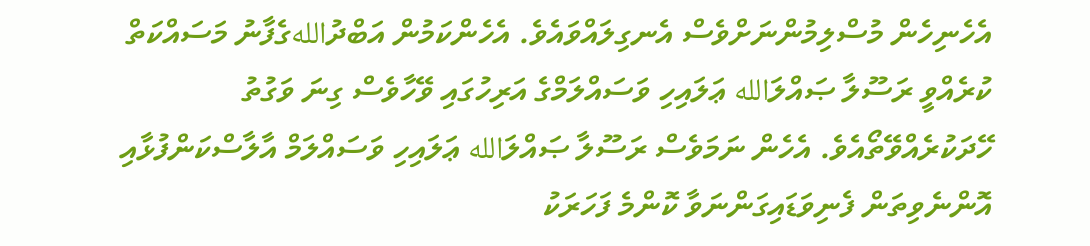އެހެނިހެން މުސްލިމުންނަށްވެސް އެނގިލައްވައެވެ. އެހެންކަމުން އަބްދުاللهގެފާނު މަސައްކަތް ކުރެއްވީ ރަސޫލާ ޞައްލަالله ޢަލައިހި ވަސައްލަމްގެ އަރިހުގައި ވޭހާވެސް ގިނަ ވަގުތު ހޭދަކުރެއްވޭތޯއެވެ. އެހެން ނަމަވެސް ރަސޫލާ ޞައްލަالله ޢަލައިހި ވަސައްލަމް އާލާސްކަންފުޅާއި އޮންނެވިތަން ފެނިވަޑައިގަންނަވާ ކޮންމެ ފަހަރަކު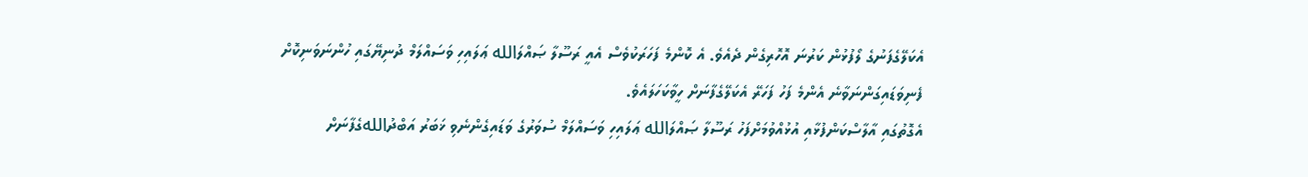އެކަލޭގެފަނުގެ ލޯފުޅުން ކަރުނަ އޮހޮރިގެން ދެއެވެ. އެ ކޮންމެ ފަހަރަކުވެސް އެއީ ރަސޫލާ ޞައްލަالله ޢަލައިހި ވަސައްލަމް ދުނިޔޭގައި ހުންނަވަނިކޮށް ފެނިވަޑައިގަންނަވާނެ އެންމެ ފަހު ފަހަރޭ އެކަލޭގެފާނަށް ހީވާކަހަލައެވެ.
އެގޮތުގައި އާލާސްކަންފުޅާއި އުޅުއްވުމަށްފަހު ރަސޫލާ ޞައްލަالله ޢަލައިހި ވަސައްލަމް ސުވަރުގެ ވަޑައިގެންނެވި ޚަބަރު އަބްދުاللهގެފާނަށް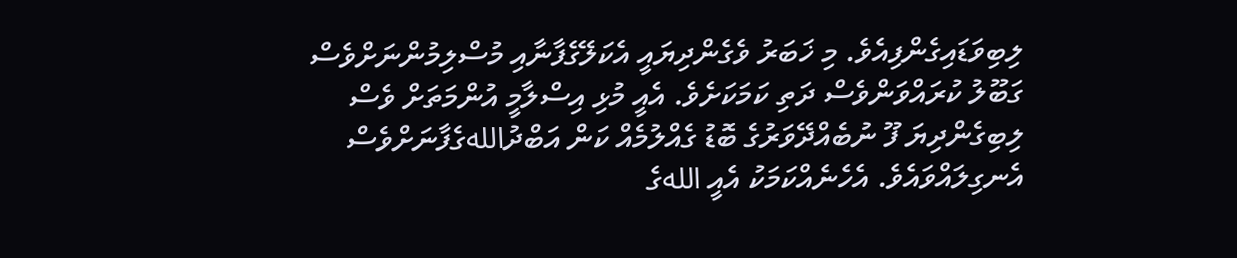ލިބިވަޑައިގެންފިއެވެ. މި ޚަބަރު ވެގެންދިޔައީ އެކަލޭގެފާނާއި މުސްލިމުންނަށްވެސް ގަބޫލު ކުރައްވަންވެސް ދަތި ކަމަކަށެވެ. އެއީ މުޅި އިސްލާމީ އުންމަތަށް ވެސް ލިބިގެންދިޔަ ފޫ ނުބެއްދޭވަރުގެ ބޮޑު ގެއްލުމެއް ކަން އަބްދުاللهގެފާނަށްވެސް އެނގިލައްވައެވެ. އެހެނެއްކަމަކު އެއީ اللهގެ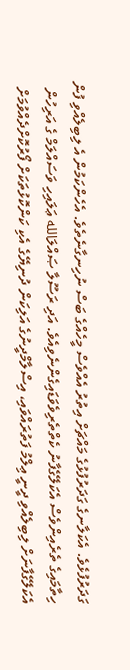ގަދަރުފުޅެވެ. އެކަލާނގެ ގަދަރުފުޅުގެ މައްޗަށް އިތުރު އެއްވެސް މީހެއްގެ ބަސް ނުހިނގާނެތެވެ. އެހެންކަމުން އެ ލިބިލެއްވި ފުން ހިތާމައިގެ ތެރެއިންވެސް އެކަލޭގެފާނު ކެތްތެރިވެވަޑައިގެންނެވިއެވެ. އަދި ރަސޫލާ ޞައްލަالله ޢަލައިހި ވަސައްލަމް ގެ އަރިހުން އެކަލޭގެފާނަށް ލިބިލެއްވި ދީނީ ޢިލްމު ފަތުރައްވައި، އިސްލާމްދީނުގެ އަލިކަން ދުނިޔޭގެ އެކި ކަންކޮޅުތަކަށް ފޯރުކޮށްދެއްވުމަށް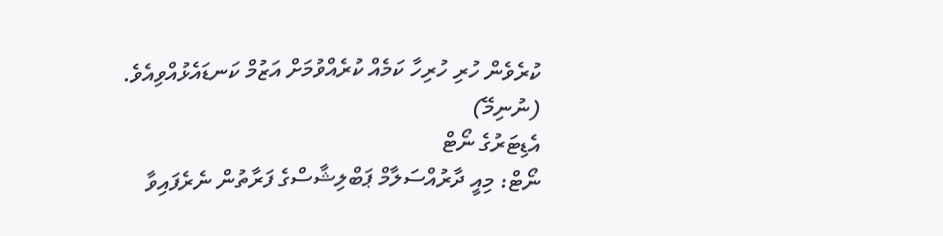ކުރެވެން ހުރި ހުރިހާ ކަމެއް ކުރެއްވުމަށް އަޒުމް ކަނޑައެޅުއްވިއެވެ.
(ނުނިމޭ)
އެޑިޓަރުގެ ނޯޓް
ނޯޓް: މިއީ ދާރުއްސަލާމް ޕަބްލިޝާސްގެ ފަރާތުން ނެރެފައިވާ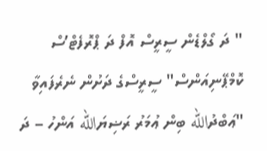" ދަ ގޯލްޑެން ސީރީސް އޮފް ދަ ޕްރޮފެޓް’ސް ކޮމްޕޭނިއަންސް" ސީރީސްގެ ދަށުން ނެރެފައިވާ "ޢަބްދުالله ބިން ޢުމަރު ރަޟިޔަالله އަންހު – ދަ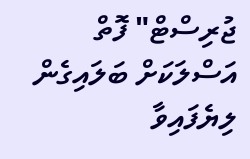ޖުރިސްޓް" ފޮތް އަސްލަކަށް ބަލައިގެން ލިޔެފައިވާ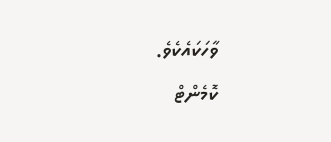ވާހަކައެކެވެ.
ކޮމެންޓް